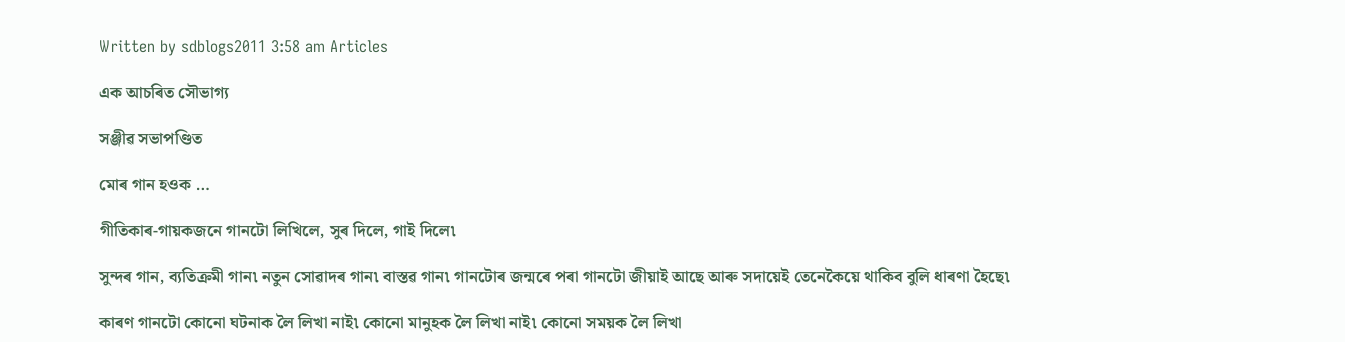Written by sdblogs2011 3:58 am Articles

এক আচৰিত সৌভাগ্য

সঞ্জীৱ সভাপণ্ডিত

মোৰ গান হওক …

গীতিকাৰ-গায়কজনে গানটো লিখিলে, সুৰ দিলে, গাই দিলে৷

সুন্দৰ গান, ব্যতিক্ৰমী গান৷ নতুন সোৱাদৰ গান৷ বাস্তৱ গান৷ গানটোৰ জন্মৰে পৰা গানটো জীয়াই আছে আৰু সদায়েই তেনেকৈয়ে থাকিব বুলি ধাৰণা হৈছে৷

কাৰণ গানটো কোনো ঘটনাক লৈ লিখা নাই৷ কোনো মানুহক লৈ‍ লিখা নাই৷ কোনো সময়ক লৈ লিখা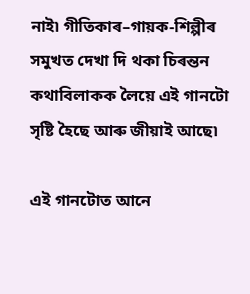নাই৷ গীতিকাৰ–গায়ক-শিল্পীৰ সমুখত দেখা দি থকা চিৰন্তন কথাবিলাকক লৈয়ে এই গানটো সৃষ্টি হৈছে আৰু জীয়াই আছে৷

এই গানটোত আনে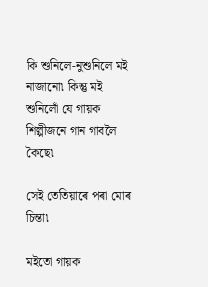কি শুনিলে-নুশুনিলে মই নাজানো৷ কিন্তু মই শুনিলোঁ যে গায়ক শিল্পীজনে গান গাবলৈ কৈছে৷

সেই তেতিয়াৰে পৰা মোৰ চিন্তা৷

মইতো গায়ক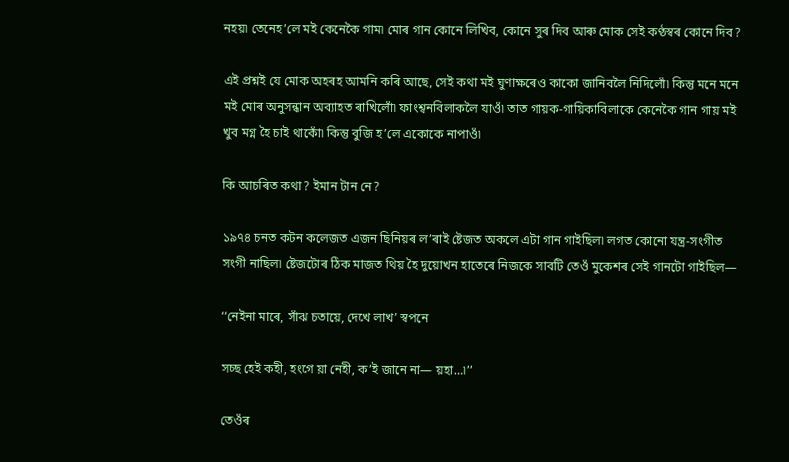নহয়৷ তেনেহ’লে মই কেনেকৈ গাম৷ মোৰ গান কোনে লিখিব, কোনে সুৰ দিব আৰু মোক সেই কণ্ঠস্বৰ কোনে দিব?

এই প্ৰশ্নই যে মোক অহৰহ আমনি কৰি আছে, সেই কথা মই ঘুণাক্ষৰেও কাকো জানিবলৈ নিদিলোঁ৷ কিন্তু মনে মনে মই মোৰ অনুসন্ধান অব্যাহত ৰাখিলোঁ৷ ফাংশ্বনবিলাকলৈ যাওঁ৷ তাত গায়ক-গায়িকাবিলাকে কেনেকৈ গান গায় মই খুব মগ্ন হৈ চাই থাকোঁ৷ কিন্তু বুজি হ’লে একোকে নাপাওঁ৷

কি আচৰিত কথা? ইমান টান নে?

১৯৭৪ চনত কটন কলেজত এজন ছিনিয়ৰ ল’ৰাই ষ্টেজত অকলে এটা গান গাইছিল৷ লগত কোনো যন্ত্ৰ-সংগীত সংগী নাছিল৷ ষ্টেজটোৰ ঠিক মাজত থিয় হৈ দুয়োখন হাতেৰে নিজকে সাবটি তেওঁ মুকেশৰ সেই গানটো গাইছিল—

‘‘নেইনা মাৰে, সাঁঝ চতায়ে, দেখে লাখ’ স্বপনে

সচ্ছ হেই কহী, হংগে য়া নেহী, ক’ই জানে না— য়হা…৷’’

তেওঁৰ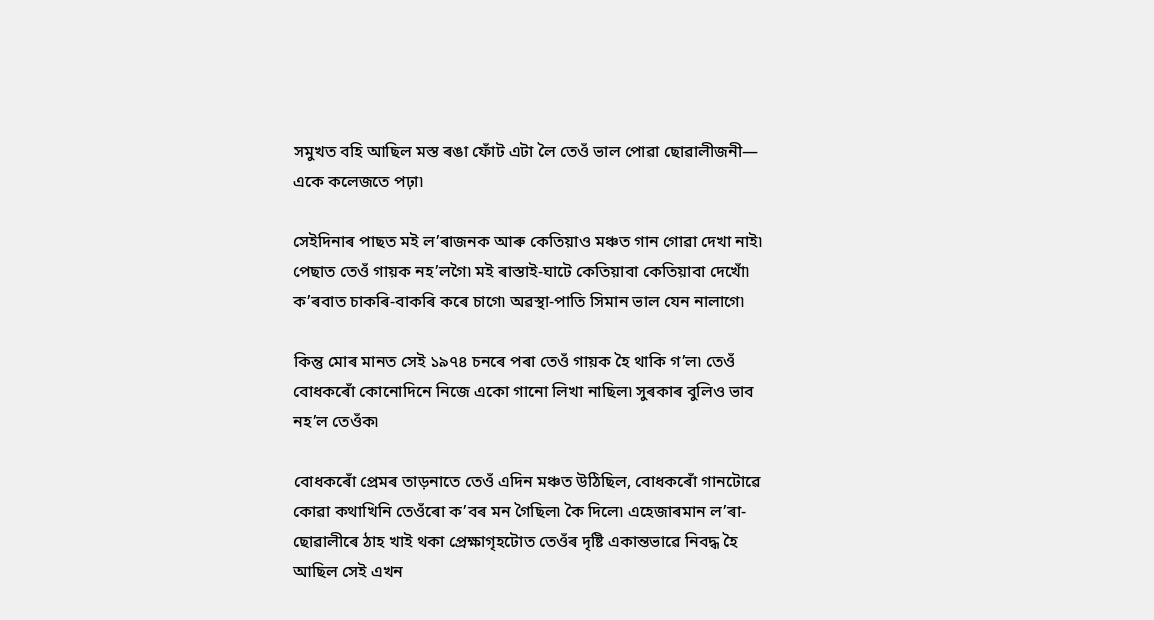সমুখত বহি আছিল মস্ত ৰঙা ফোঁট এটা লৈ তেওঁ ভাল পোৱা ছোৱালীজনী— একে কলেজতে পঢ়া৷

সেইদিনাৰ পাছত মই ল’ৰাজনক আৰু কেতিয়াও মঞ্চত গান গোৱা দেখা নাই৷ পেছাত তেওঁ গায়ক নহ’লগৈ৷ মই ৰাস্তাই-ঘাটে কেতিয়াবা কেতিয়াবা দেখোঁ৷ ক’ৰবাত চাকৰি-বাকৰি কৰে চাগে৷ অৱস্থা-পাতি সিমান ভাল যেন নালাগে৷

কিন্তু মোৰ মানত সেই ১৯৭৪ চনৰে পৰা তেওঁ গায়ক হৈ থাকি গ’ল৷ তেওঁ বোধকৰোঁ কোনোদিনে নিজে একো গানো লিখা নাছিল৷ সুৰকাৰ বুলিও ভাব নহ’ল তেওঁক৷

বোধকৰোঁ প্ৰেমৰ তাড়নাতে তেওঁ এদিন মঞ্চত উঠিছিল, বোধকৰোঁ গানটোৱে কোৱা কথাখিনি তেওঁৰো ক’বৰ মন গৈছিল৷ কৈ দিলে৷ এহেজাৰমান ল’ৰা-ছোৱালীৰে ঠাহ খাই থকা প্ৰেক্ষাগৃহটোত তেওঁৰ দৃষ্টি একান্তভাৱে নিবদ্ধ হৈ আছিল সেই এখন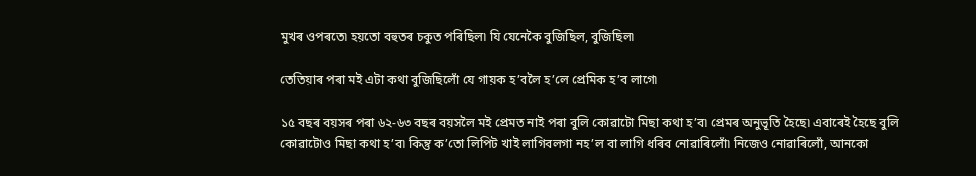মুখৰ ওপৰতে৷ হয়তো বহুতৰ চকুত পৰিছিল৷ যি যেনেকৈ বুজিছিল, বুজিছিল৷

তেতিয়াৰ পৰা মই এটা কথা বুজিছিলোঁ যে গায়ক হ’বলৈ হ’লে প্ৰেমিক হ’ব লাগে৷

১৫ বছৰ বয়সৰ পৰা ৬২-৬৩ বছৰ বয়সলৈ মই প্ৰেমত নাই পৰা বুলি কোৱাটো মিছা কথা হ’ব৷ প্ৰেমৰ অনুভূতি হৈছে৷ এবাৰেই হৈছে বুলি কোৱাটোও মিছা কথা হ’ব৷ কিন্তু ক’তো লিপিট খাই লাগিবলগা নহ’ল বা লাগি ধৰিব নোৱাৰিলোঁ৷ নিজেও নোৱাৰিলোঁ, আনকো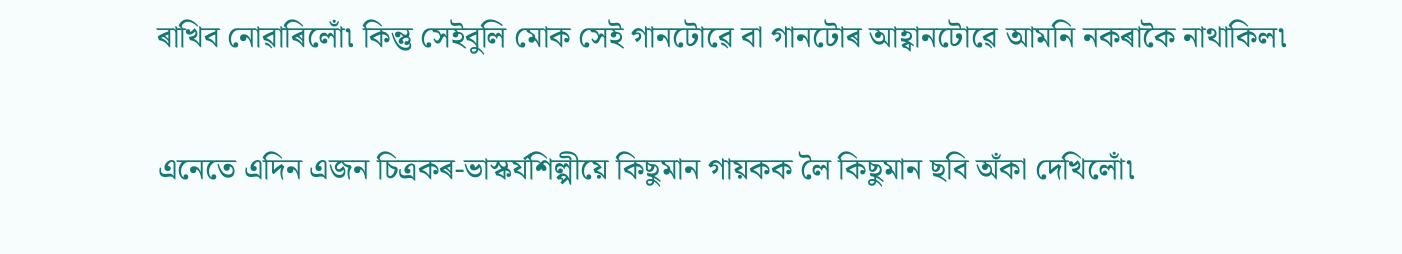ৰাখিব নোৱাৰিলোঁ৷ কিন্তু সেইবুলি মোক সেই গানটোৱে বা গানটোৰ আহ্বানটোৱে আমনি নকৰাকৈ নাথাকিল৷

এনেতে এদিন এজন চিত্ৰকৰ-ভাস্কৰ্যশিল্পীয়ে কিছুমান গায়কক লৈ কিছুমান ছবি অঁকা দেখিলোঁ৷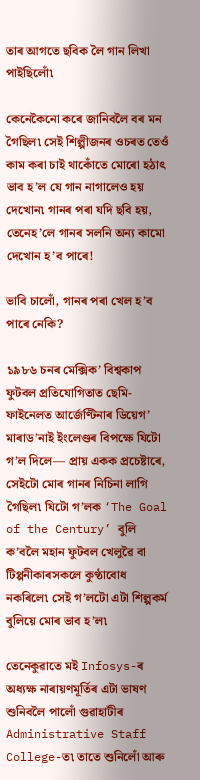তাৰ আগতে ছবিক লৈ গান লিখা পাইছিলোঁ৷

কেনেকৈনো কৰে জানিবলৈ বৰ মন গৈছিল৷ সেই শিল্পীজনৰ ওচৰত তেওঁ কাম কৰা চাই থাকোঁতে মোৰো হঠাৎ ভাব হ’ল যে গান নাগালেও হয় দেখোন৷ গানৰ পৰা যদি ছবি হয়, তেনেহ’লে গানৰ সলনি অন্য কামো দেখোন হ’ব পাৰে!

ভাবি চালোঁ, গানৰ পৰা খেল হ’ব পাৰে নেকি?

১৯৮৬ চনৰ মেক্সিক’ বিশ্বকাপ ফুটবল প্ৰতিযোগিতাত ছে‍মি-ফাইনেলত আৰ্জেণ্টিনাৰ ডিয়েগ’ মাৰাড’নাই ইংলেণ্ডৰ বিপক্ষে যিটো গ’ল দিলে— প্ৰায় একক প্ৰচেষ্টাৰে, সেইটো মোৰ গানৰ নিচিনা লাগি গৈছিল৷ যিটো গ’লক ‘The Goal of the Century’ বুলি ক’বলৈ মহান ফুটবল খেলুৱৈ বা টিপ্পনীকাৰসকলে কুণ্ঠাবোধ নকৰিলে৷ সেই গ’লটো এটা শিল্পকৰ্ম বুলিয়ে মোৰ ভাব হ’ল৷

তেনেকুৱাতে মই Infosys-ৰ অধ্যক্ষ নাৰায়ণমূৰ্তিৰ এটা ভাষণ শুনিবলৈ পালোঁ গুৱাহাটীৰ Administrative Staff College-ত৷ তাতে শুনিলোঁ আৰু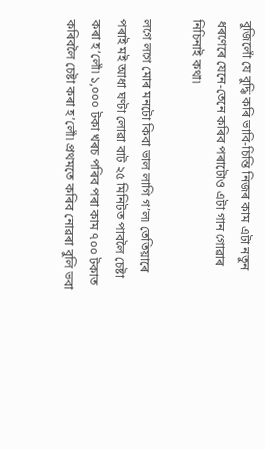বুজিলোঁ যে বুদ্ধি কৰি ভাবি-চিন্তি নিজৰ কাম এটা নতুন ধৰণেৰে যেনে-তেনে কৰিব পৰাটোও এটা গান গোৱাৰ নিচিনাই কথা৷

লগে লগে মোৰ মনটো কিবা ভাল লাগি গ’ল৷ তেতিয়াৰে পৰাই মই আধা ঘণ্টা লোৱা বাট ২৫ মিনিটত পাবলৈ চেষ্টা কৰা হ’লোঁ৷ ১,০০০ টকা খৰচ পৰিব পৰা কাম ৭০০ টকাত কৰিবলৈ চেষ্টা কৰা হ’লোঁ৷ প্ৰথমতে কৰিব নোৱৰা বুলি ভবা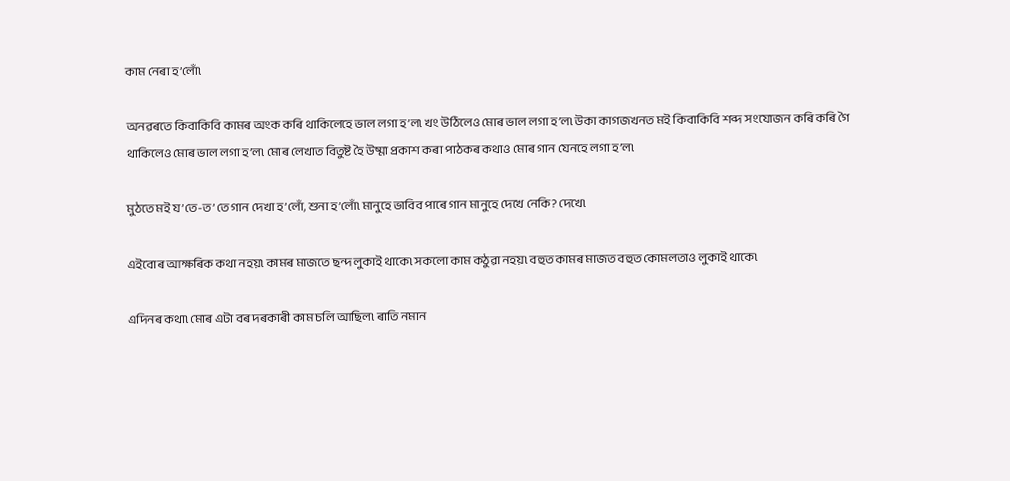কাম নেৰা হ’লোঁ৷

অনৱৰতে কিবাকিবি কামৰ অংক কৰি থাকিলেহে ভাল লগা হ’ল৷ খং উঠিলেও মোৰ ভাল লগা হ’ল৷ উকা কাগজখনত মই কিবাকিবি শব্দ সংযোজন কৰি কৰি গৈ থাকিলেও মোৰ ভাল লগা হ’ল৷ মোৰ লেখাত বিতুষ্ট হৈ উষ্মা প্ৰকাশ কৰা পাঠকৰ কথাও মোৰ গান যেনহে লগা হ’ল৷

মুঠতে মই য’তে-ত’তে গান দেখা হ’লোঁ, শুনা হ’লোঁ৷ মানুহে ভাবিব পাৰে গান মানুহে দেখে নেকি? দেখে৷

এইবোৰ আক্ষৰিক কথা নহয়৷ কামৰ মাজতে ছন্দ লুকাই থাকে৷ সকলো কাম কঠুৱা নহয়৷ বহুত কামৰ মাজত বহুত কোমলতাও লুকাই থাকে৷

এদিনৰ কথা৷ মোৰ এটা বৰ দৰকাৰী কাম চলি আছিল৷ ৰাতি নমান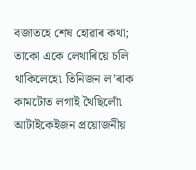বজাতহে শেষ হোৱাৰ কথা; তাকো একে লেথাৰিয়ে চলি থাকিলেহে৷ তিনিজন ল’ৰাক কামটোত লগাই থৈছিলোঁ৷ আটাইকেইজন প্ৰয়োজনীয়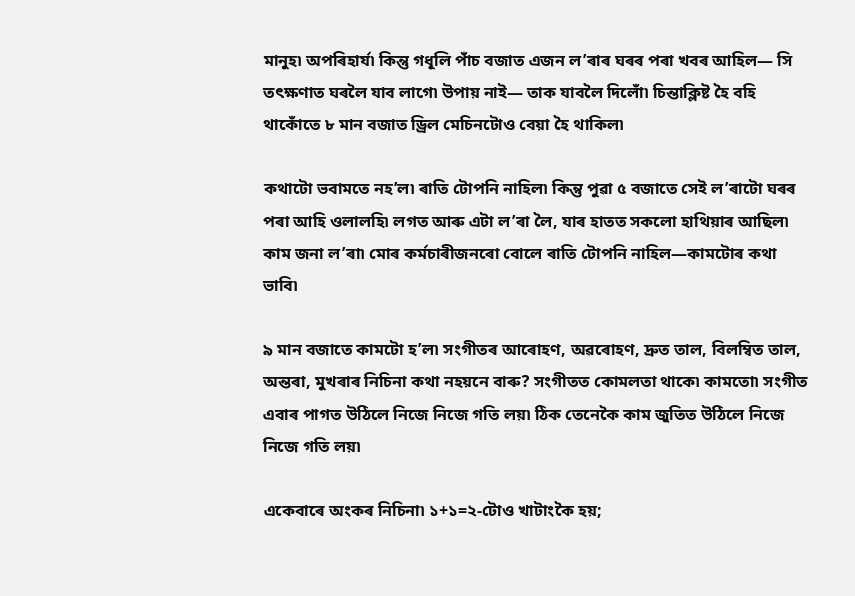মানুহ৷ অপৰিহাৰ্য৷ কিন্তু গধূলি পাঁচ বজাত এজন ল’ৰাৰ ঘৰৰ পৰা খবৰ আহিল— সি তৎক্ষণাত ঘৰলৈ যাব লাগে৷ উপায় নাই— তাক যাবলৈ দিলোঁ৷ চিন্তাক্লিষ্ট হৈ বহি থাকোঁতে ৮ মান বজাত ড্ৰিল মেচিনটোও বেয়া হৈ থাকিল৷

কথাটো ভবামতে নহ’ল৷ ৰাতি টোপনি নাহিল৷ কিন্তু পুৱা ৫ বজাতে সেই ল’ৰাটো ঘৰৰ পৰা আহি ওলালহি৷ লগত আৰু এটা ল’ৰা লৈ, যাৰ হাতত সকলো হাথিয়াৰ আছিল৷ কাম জনা ল’ৰা৷ মোৰ কৰ্মচাৰীজনৰো বোলে ৰাতি টোপনি নাহিল—কামটোৰ কথা ভাবি৷

৯ মান বজাতে কামটো হ’ল৷ সংগীতৰ আৰোহণ, অৱৰোহণ, দ্ৰুত তাল, বিলম্বিত তাল, অন্তৰা, মুখৰাৰ নিচিনা কথা নহয়নে বাৰু? সংগীতত কোমলতা থাকে৷ কামতো৷ সংগীত এবাৰ পাগত উঠিলে নিজে নিজে গতি লয়৷ ঠিক তেনেকৈ কাম জুতিত উঠিলে নিজে নিজে গতি লয়৷

একেবাৰে অংকৰ নিচিনা৷ ১+১=২-টোও খাটাংকৈ হয়;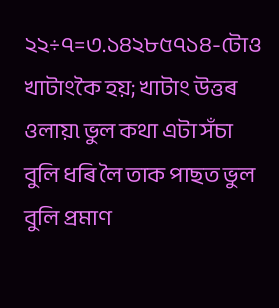২২÷৭=৩.১৪২৮৫৭১৪-টোও খাটাংকৈ হয়; খাটাং উত্তৰ ওলায়৷ ভুল কথা এটা সঁচা বুলি ধৰি লৈ তাক পাছত ভুল বুলি প্ৰমাণ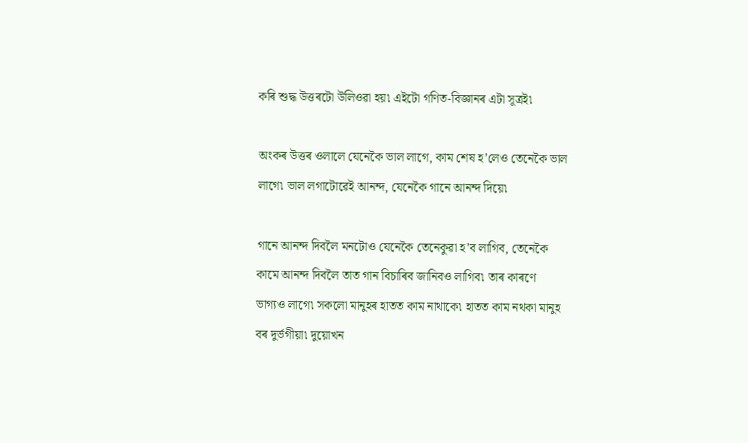কৰি শুদ্ধ উত্তৰটো উলিওৱা হয়৷ এইটো গণিত-বিজ্ঞানৰ এটা সূত্ৰই৷

অংকৰ উত্তৰ ওলালে যেনেকৈ ভাল লাগে, কাম শেষ হ’লেও তেনেকৈ ভাল লাগে৷ ভাল লগাটোৱেই আনন্দ, যেনেকৈ গানে আনন্দ দিয়ে৷

গানে আনন্দ দিবলৈ মনটোও যেনেকৈ তেনেকুৱা হ’ব লাগিব, তেনেকৈ কামে আনন্দ দিবলৈ তাত গান বিচাৰিব জানিবও লাগিব৷ তাৰ কাৰণে ভাগ্যও লাগে৷ সকলো মানুহৰ হাতত কাম নাথাকে৷ হাতত কাম নথকা মানুহ বৰ দুৰ্ভগীয়া৷ দুয়োখন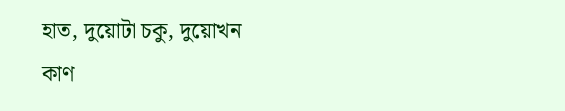হাত, দুয়োটা চকু, দুয়োখন কাণ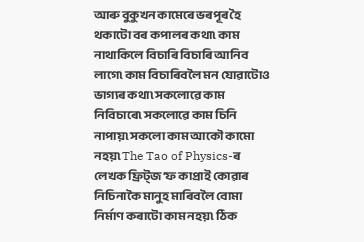আৰু বুকুখন কামেৰে ভৰপূৰ হৈ থকাটো বৰ কপালৰ কথা৷ কাম নাথাকিলে বিচাৰি বিচাৰি আনিব লাগে৷ কাম বিচাৰিবলৈ মন যোৱাটোও ভাগ্যৰ কথা৷ সকলোৱে কাম নিবিচাৰে৷ সকলোৱে কাম চিনি নাপায়৷ সকলো কাম আকৌ কামো নহয়৷ The Tao of Physics-ৰ লেখক ফ্ৰিট্‌জ’ফ কাপ্ৰাই কোৱাৰ নিচিনাকৈ মানুহ মাৰিবলৈ বোমা নিৰ্মাণ কৰাটো কাম নহয়৷ ঠিক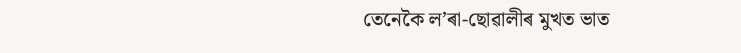তেনেকৈ ল’ৰা-ছোৱালীৰ মুখত ভাত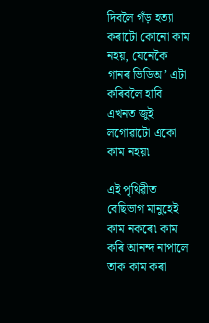দিবলৈ গঁড় হত্যা কৰাটো কোনো কাম নহয়, যেনেকৈ গানৰ ভিডিঅ’ এটা কৰিবলৈ হাবি এখনত জুই লগোৱাটো একো কাম নহয়৷

এই পৃথিৱীত বেছিভাগ মানুহেই কাম নকৰে৷ কাম কৰি আনন্দ নাপালে তাক কাম কৰা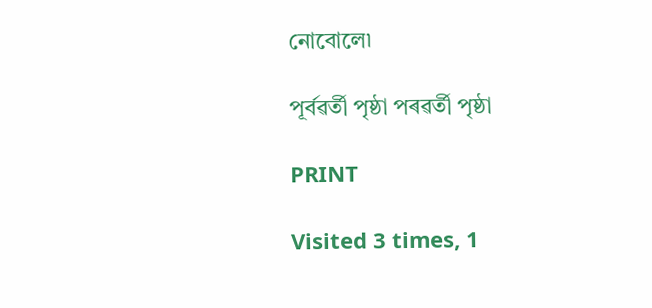নোবোলে৷

পূৰ্বৱৰ্তী পৃষ্ঠা পৰৱৰ্তী পৃষ্ঠা

PRINT

Visited 3 times, 1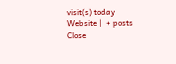visit(s) today
Website |  + posts
Close